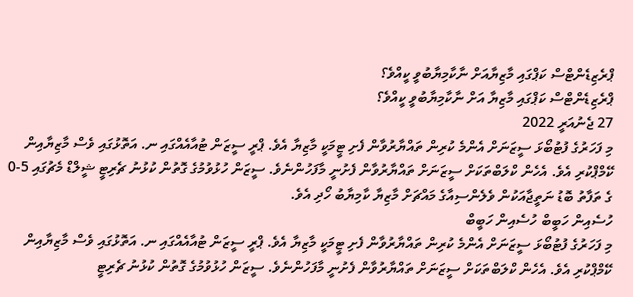ޕްރެޒިޑެންޓްސް ކަޕްގައި މާޒިޔާއަށް ނާކާމިޔާބުވީ ކީއްވެ؟
ޕްރެޒިޑެންޓްސް ކަޕްގައި މާޒިޔާ އަށް ނާކާމިޔާބުވީ ކީއްވެ؟
27 ޖެނުއަރީ 2022
މި ފަހަރުގެ ފުޓުބޯޅަ ސީޒަނަށް އެންމެ ކުރިން ތައްޔާރުވާން ފެށި ޓީމަކީ މާޒިޔާ އެވެ. ޕްރީ ސީޒަން ޓުއާއެއްގައި ނ. އަތޮޅުގައި ވެސް މާޒިޔާއިން ކޭމްޕްކުރި އެވެ. އެހެން ކްލަބްތަކަށް ސީޒަނަށް ތައްޔާރުވާން ފެށުނީ މާފަހުންނެވެ. ސީޒަން ހުޅުވުމުގެ ގޮތުން ކުޅުނު ޗެރިޓީ ޝީލްޑް މެޗުގައި 5-0 ގެ ތަފާތު ބޮޑު ނަތީޖާއަކުން ވެލެންސިއާގެ މައްޗަށް މާޒިޔާ ކާމިޔާބު ހޯދި އެވެ.
ހުސެއިން ހަބީބް ހުސެއިން ހަބީބް
މި ފަހަރުގެ ފުޓުބޯޅަ ސީޒަނަށް އެންމެ ކުރިން ތައްޔާރުވާން ފެށި ޓީމަކީ މާޒިޔާ އެވެ. ޕްރީ ސީޒަން ޓުއާއެއްގައި ނ. އަތޮޅުގައި ވެސް މާޒިޔާއިން ކޭމްޕްކުރި އެވެ. އެހެން ކްލަބްތަކަށް ސީޒަނަށް ތައްޔާރުވާން ފެށުނީ މާފަހުންނެވެ. ސީޒަން ހުޅުވުމުގެ ގޮތުން ކުޅުނު ޗެރިޓީ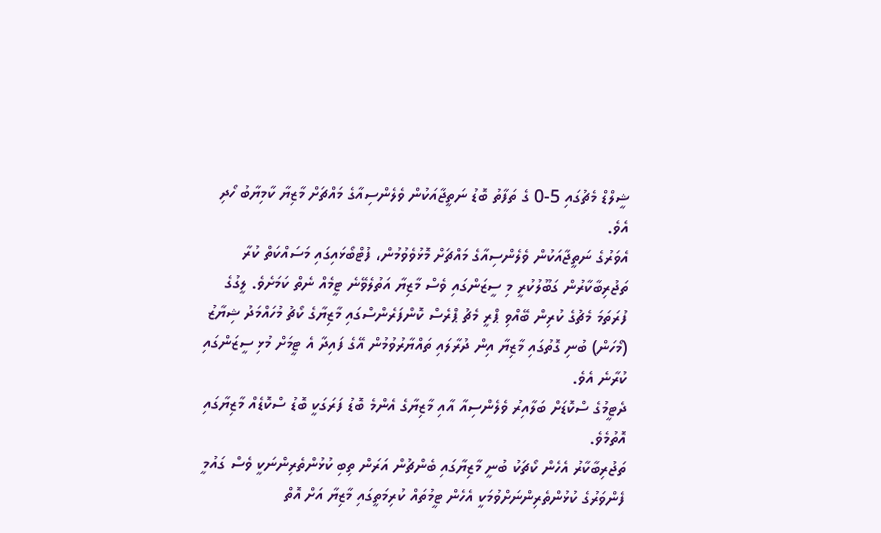ޝީލްޑް މެޗުގައި 5-0 ގެ ތަފާތު ބޮޑު ނަތީޖާއަކުން ވެލެންސިއާގެ މައްޗަށް މާޒިޔާ ކާމިޔާބު ހޯދި އެވެ.
އެވަރުގެ ނަތީޖާއަކުން ވެލެންސިއާގެ މައްޗަށް މޮޅުވެވުމުން، ފުޓްބޯޅައިގައި މަސައްކަތް ކުރާ ތަޖުރިބާކާރުން ގަބޫލުކުރީ މި ސީޒަންގައި ވެސް މާޒިޔާ އަތުލެވޭނެ ޓީމެއް ނެތް ކަމަށެވެ. ލީގުގެ ފުރަތަމަ މެޗުގެ ކުރިން ބޭއްވި ޕްރީ މެޗު ޕްރެސް ކޮންފަރެންސްގައި މާޒިޔާގެ ކޯޗު މުހައްމަދު ޝިޔާޒު (މޯހަން) ބުނި ގޮތުގައި މާޒިޔާ އިން ދުރާލައި ތައްޔާރުވުމުން އޭގެ ފައިދާ އެ ޓީމަށް މުޅި ސީޒަންގައި ކުރާނެ އެވެ.
ދެޓީމުގެ ސްކޮޑަށް ބަލާއިރު ވެލެންސިއާ އާއި މާޒިޔާގެ އެންމެ ބޮޑު ފަރަގަކީ ބޮޑު ސްކޮޑެއް މާޒިޔާގައި އޮތުމެވެ.
ތަޖުރިބާކާރު އެހެން ކޯޗަކު ބުނީ މާޒިޔާގައި ބެންޗުން އަރަން ތިބި ކުޅުންތެރިންނަކީ ވެސް ގައުމީ ފެންވަރުގެ ކުޅުންތެރިންނަށްވުމަކީ އެހެން ޓީމުތައް ކުރިމަތީގައި މާޒިޔާ އަށް އޮތް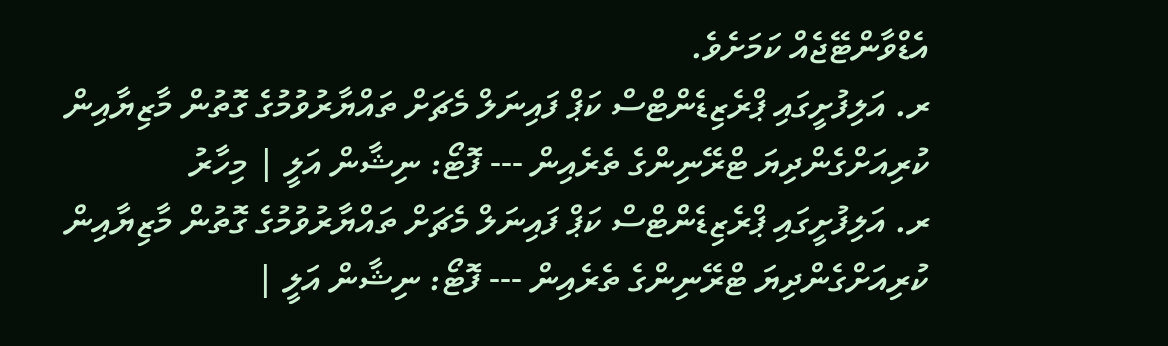އެޑްވާންޓޭޖެއް ކަމަށެވެ.
ރ. އަލިފުށީގައި ޕްރެޒިޑެންޓްސް ކަޕް ފައިނަލް މެޗަށް ތައްޔާރުވުމުގެ ގޮތުން މާޒިޔާއިން ކުރިއަށްގެންދިޔަ ޓްރޭނިންގެ ތެރެއިން --- ފޮޓޯ: ނިޝާން އަލީ | މިހާރު
ރ. އަލިފުށީގައި ޕްރެޒިޑެންޓްސް ކަޕް ފައިނަލް މެޗަށް ތައްޔާރުވުމުގެ ގޮތުން މާޒިޔާއިން ކުރިއަށްގެންދިޔަ ޓްރޭނިންގެ ތެރެއިން --- ފޮޓޯ: ނިޝާން އަލީ |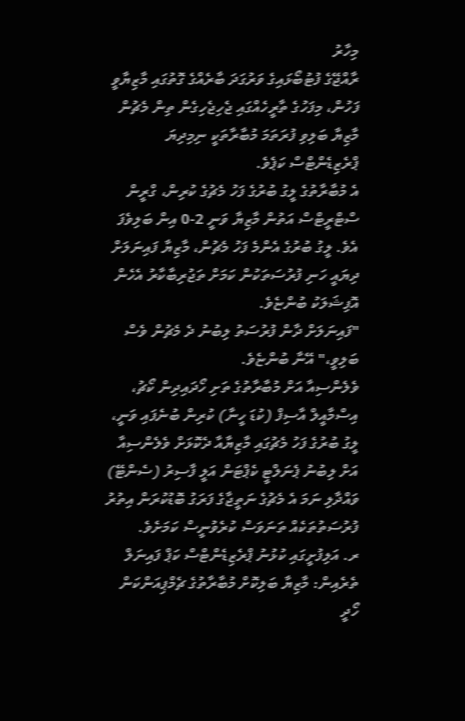މިހާރު
ރާއްޖޭގެ ފުޓުބޯޅައިގެ ވަރުގަދަ ބާރެއްގެ ގޮތުގައި މާޒިޔާވީ ފަހުން، މިފަހުގެ ތާރީހެއްގައި ޖެހިޖެހިގެން ތިން މެޗުން މާޒިޔާ ބަލިވި ފުރަތަމަ މުބާރާތަކީ ނިމިދިޔަ ޕްރެޒިޑެންޓްސް ކަޕެވެ.
އެ މުބާރާތުގެ ލީގު ބުރުގެ ފަހު މެޗުގެ ކުރިން، ގްރީން ސްޓްރީޓްސް އަތުން މާޒިޔާ ވަނީ 2-0 އިން ބަލިވެފަ އެވެ. ލީގު ބުރުގެ އެންމެ ފަހު މެޗުން، މާޒިޔާ ފައިނަލަށް ދިޔައީ ހަނި ފުރުސަތަކުން ކަމަށް ތަޖުރިބާކާރު އެހެން އޮފިޝަލަކު ބުންޏެވެ.
"ފައިނަލަށް ދާން ފުރުސަތު ލިބުނު ދެ މެޗުން ވެސް ބަލިވީ،" އޭނާ ބުންޏެވެ.
ވެލެންސިއާ އަށް މުބާރާތުގެ ތަށި ހޯދައިދިން ކޯޗު، އިސްމާއީލް އާސިފް (ކުޑަ ހީނާ) ކުރިން ބުނެފައި ވަނީ، ލީގު ބުރުގެ ފަހު މެޗުގައި މާޒިޔާއާ ދެކޮޅަށް ވެލެންސިއާ އަށް ލިބުނު ޕެނަލްޓީ ކެޕްޓަން އަލީ ފާސިރު (ސެންޓޭ) ވައްދާލި ނަމަ އެ މެޗުގެ ނަތީޖާގެ ފަރަގު ބޮޑުކުރަން އިތުރު ފުރުސަތުތަކެއް ތަނަވަސް ކުރެވުނީސް ކަމަށެވެ.
ރ. އަލިފުށީގައި ކުޅުނު ޕްރެޒިޑެންޓްސް ކަޕް ފައިނަލް ތެރެއިން: މާޒިޔާ ބަލިކޮށް މުބާރާތުގެ ޗެމްޕިއަންކަން ހޯދީ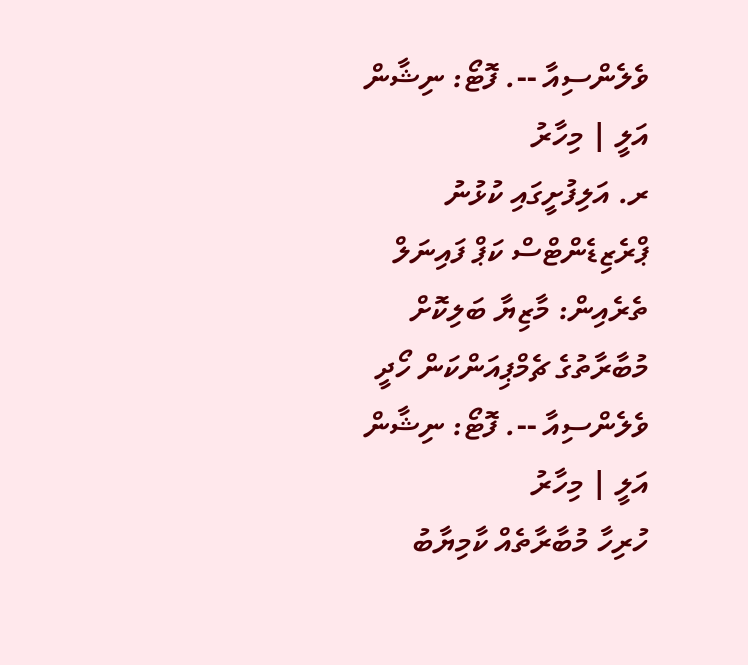ވެލެންސިއާ --. ފޮޓޯ: ނިޝާން އަލީ | މިހާރު
ރ. އަލިފުށީގައި ކުޅުނު ޕްރެޒިޑެންޓްސް ކަޕް ފައިނަލް ތެރެއިން: މާޒިޔާ ބަލިކޮށް މުބާރާތުގެ ޗެމްޕިއަންކަން ހޯދީ ވެލެންސިއާ --. ފޮޓޯ: ނިޝާން އަލީ | މިހާރު
ހުރިހާ މުބާރާތެއް ކާމިޔާބު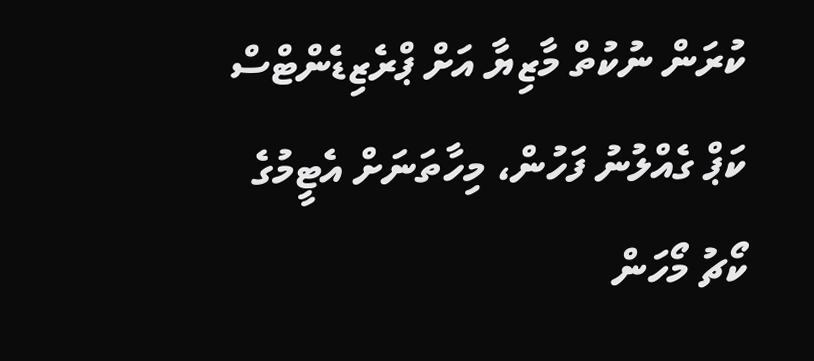ކުރަން ނުކުތް މާޒިޔާ އަށް ޕްރެޒިޑެންޓްސް ކަޕް ގެއްލުނު ފަހުން، މިހާތަނަށް އެޓީމުގެ ކޯޗު މޯހަން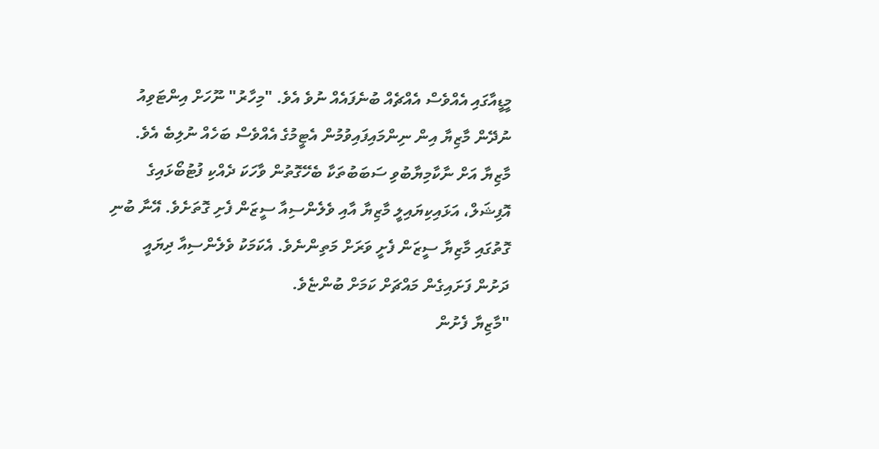މީޑީއާގައި އެއްވެސް އެއްޗެއް ބުނެފައެއް ނުވެ އެވެ. "މިހާރު" ނޫހަށް އިންޓަވިއު ނުދޭން މާޒިޔާ އިން ނިންމައިފައިވުމުން އެޓީމުގެ އެއްވެސް ބަހެއް ނުލިބެ އެވެ.
މާޒިޔާ އަށް ނާކާމިޔާބުވި ސަބަބުތަކާ ބެހޭގޮތުން ވާހަކަ ދެއްކި ފުޓުބޯޅައިގެ އޮފިޝަލް، އަޅައިކިޔައިލީ މާޒިޔާ އާއި ވެލެންސިއާ ސީޒަން ފެށި ގޮތަށެވެ. އޭނާ ބުނި ގޮތުގައި މާޒިޔާ ސީޒަން ފެށީ ވަރަށް މަތިންނެވެ. އެކަމަކު ވެލެންސިއާ ދިޔައީ ދަށުން ފަށައިގެން މައްޗަށް ކަމަށް ބުންޏެވެ.
"މާޒިޔާ ފެށުން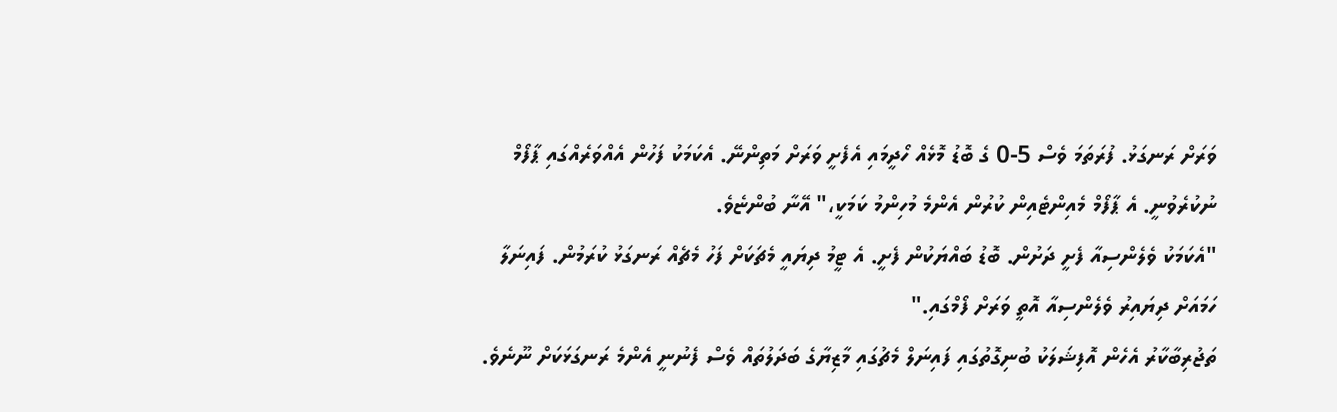ވަރަށް ރަނގަޅު. ފުރަތަމަ ވެސް 5-0 ގެ ބޮޑު މޮޅެއް ހޯދީމައި އެފެށީ ވަރަށް މަތިންނޭ. އެކަމަކު ފަހުން އެއްވަރެއްގައި ޕާފޯމް ނުކުރެވުނީ. އެ ޕާފޯމް މެއިންޓެއިން ކުރުން އެންމެ މުހިންމު ކަމަކީ،" އޭނާ ބުންޏެވެ.
"އެކަމަކު ވެލެންސިއާ ފެށީ ދަށުން. ބޮޑު ބައްޔަކުން ފެށީ. އެ ޓީމު ދިޔައީ މެޗަކަށް ފަހު މެޗެއް ރަނގަޅު ކުރަމުން. ފައިނަލާ ހަމައަށް ދިޔައިރު ވެލެންސިއާ އޮތީ ވަރަށް ފޯމްގައި."
ތަޖުރިބާކާރު އެހެން އޮފިޝަލަކު ބުނިގޮތުގައި ފައިނަލް މެޗުގައި މާޒިޔާގެ ބަދަލުތައް ވެސް ފެނުނީ އެންމެ ރަނގަޅަކަށް ނޫނެވެ.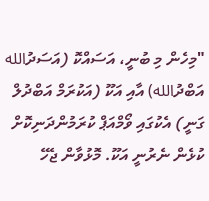"މިހެން މި ބުނީ، އަސައްކޮ (އަސަދުالله އަބްދުالله) އާއި އަކޫ (އަކުރަމް އަބްދުލް ގަނީ) އެކުގައި ވޯމްއަޕް ކުރަމުންދަނިކޮށް ކުޅެން ނެރުނީ އަކޫ. މޮޅުވާން ޖެހޭ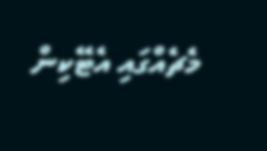މެޗެއްގައި އެޓޭކިން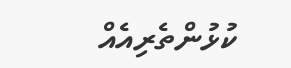ކުޅުންތެރިއެއް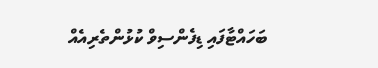ބަހައްޓާފައި ޑިފެންސިވް ކުޅުންތެރިއެއް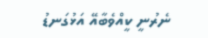ނެރުނީ ކީއްވެބާއޭ އަޅުގަނޑު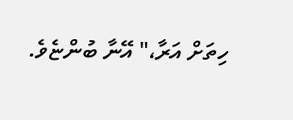ހިތަށް އަރާ،" އޭނާ ބުންޏެވެ.